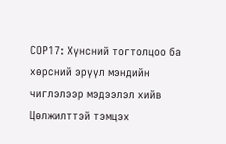СОР17: Хүнсний тогтолцоо ба хөрсний эрүүл мэндийн чиглэлээр мэдээлэл хийв
Цөлжилттэй тэмцэх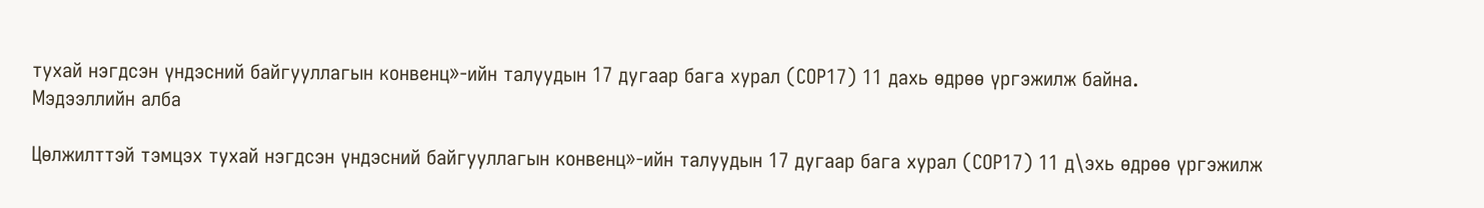тухай нэгдсэн үндэсний байгууллагын конвенц»-ийн талуудын 17 дугаар бага хурал (COP17) 11 дахь өдрөө үргэжилж байна.
Мэдээллийн алба

Цөлжилттэй тэмцэх тухай нэгдсэн үндэсний байгууллагын конвенц»-ийн талуудын 17 дугаар бага хурал (COP17) 11 д\эхь өдрөө үргэжилж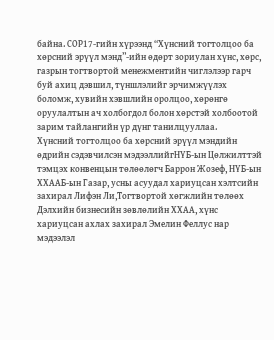байна. СОР17-гийн хүрээнд “Хүнсний тогтолцоо ба хөрсний эрүүл мэнд”-ийн өдөрт зориулан хүнс, хөрс, газрын тогтвортой менежментийн чиглэлээр гарч буй ахиц дэвшил, түншлэлийг эрчимжүүлэх боломж, хувийн хэвшлийн оролцоо, хөрөнгө оруулалтын ач холбогдол болон хөрстэй холбоотой зарим тайлангийн үр дүнг танилцууллаа.
Хүнсний тогтолцоо ба хөрсний эрүүл мэндийн өдрийн сэдэвчилсэн мэдээллийгНҮБ-ын Цөлжилттэй тэмцэх конвенцын төлөөлөгч Баррон Жозеф, НҮБ-ын ХХААБ-ын Газар, усны асуудал хариуцсан хэлтсийн захирал Лифэн Ли,Тогтвортой хөгжлийн төлөөх Дэлхийн бизнесийн зөвлөлийн ХХАА, хүнс хариуцсан ахлах захирал Эмелин Феллус нар мэдээлэл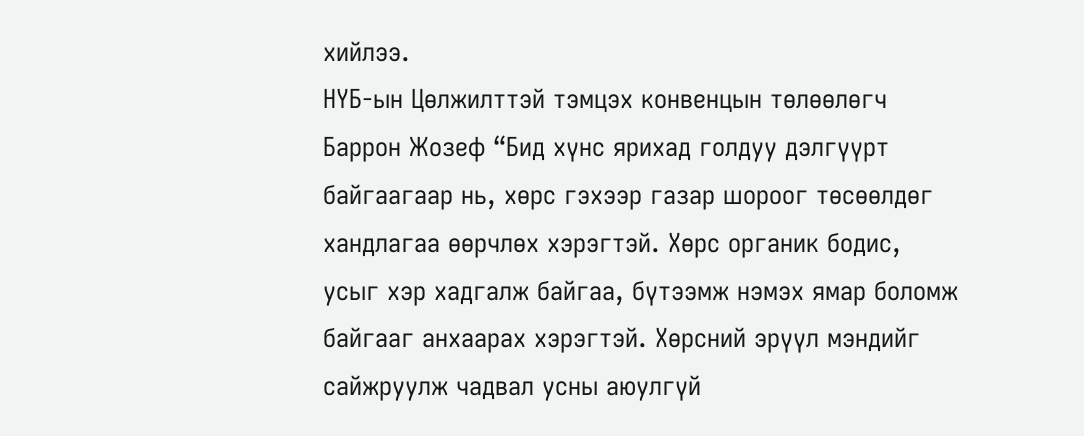хийлээ.
НҮБ-ын Цөлжилттэй тэмцэх конвенцын төлөөлөгч Баррон Жозеф “Бид хүнс ярихад голдуу дэлгүүрт байгаагаар нь, хөрс гэхээр газар шороог төсөөлдөг хандлагаа өөрчлөх хэрэгтэй. Хөрс органик бодис, усыг хэр хадгалж байгаа, бүтээмж нэмэх ямар боломж байгааг анхаарах хэрэгтэй. Хөрсний эрүүл мэндийг сайжруулж чадвал усны аюулгүй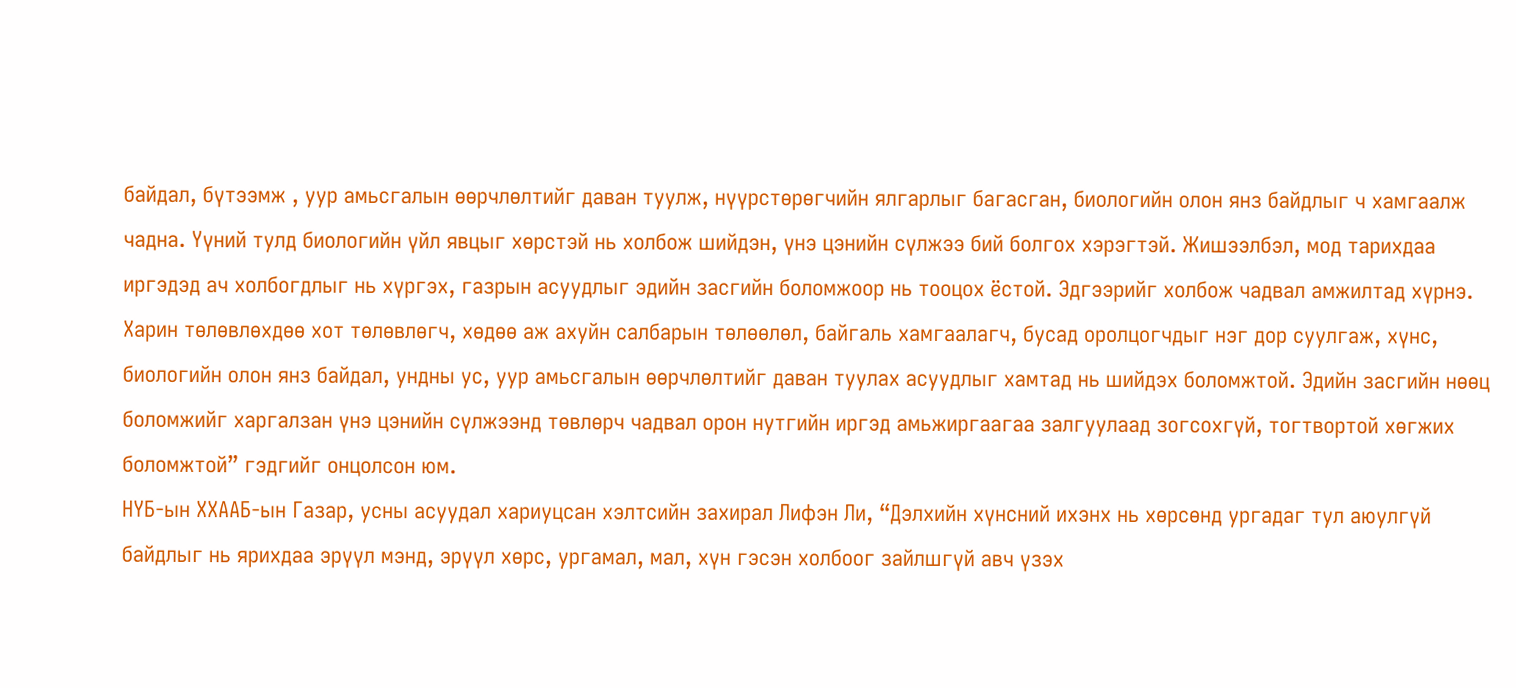байдал, бүтээмж , уур амьсгалын өөрчлөлтийг даван туулж, нүүрстөрөгчийн ялгарлыг багасган, биологийн олон янз байдлыг ч хамгаалж чадна. Үүний тулд биологийн үйл явцыг хөрстэй нь холбож шийдэн, үнэ цэнийн сүлжээ бий болгох хэрэгтэй. Жишээлбэл, мод тарихдаа иргэдэд ач холбогдлыг нь хүргэх, газрын асуудлыг эдийн засгийн боломжоор нь тооцох ёстой. Эдгээрийг холбож чадвал амжилтад хүрнэ. Харин төлөвлөхдөө хот төлөвлөгч, хөдөө аж ахуйн салбарын төлөөлөл, байгаль хамгаалагч, бусад оролцогчдыг нэг дор суулгаж, хүнс, биологийн олон янз байдал, ундны ус, уур амьсгалын өөрчлөлтийг даван туулах асуудлыг хамтад нь шийдэх боломжтой. Эдийн засгийн нөөц боломжийг харгалзан үнэ цэнийн сүлжээнд төвлөрч чадвал орон нутгийн иргэд амьжиргаагаа залгуулаад зогсохгүй, тогтвортой хөгжих боломжтой” гэдгийг онцолсон юм.
НҮБ-ын ХХААБ-ын Газар, усны асуудал хариуцсан хэлтсийн захирал Лифэн Ли, “Дэлхийн хүнсний ихэнх нь хөрсөнд ургадаг тул аюулгүй байдлыг нь ярихдаа эрүүл мэнд, эрүүл хөрс, ургамал, мал, хүн гэсэн холбоог зайлшгүй авч үзэх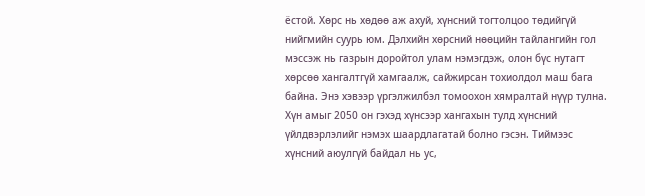ёстой. Хөрс нь хөдөө аж ахуй, хүнсний тогтолцоо төдийгүй нийгмийн суурь юм. Дэлхийн хөрсний нөөцийн тайлангийн гол мэссэж нь газрын доройтол улам нэмэгдэж, олон бүс нутагт хөрсөө хангалтгүй хамгаалж, сайжирсан тохиолдол маш бага байна. Энэ хэвээр үргэлжилбэл томоохон хямралтай нүүр тулна. Хүн амыг 2050 он гэхэд хүнсээр хангахын тулд хүнсний үйлдвэрлэлийг нэмэх шаардлагатай болно гэсэн. Тиймээс хүнсний аюулгүй байдал нь ус,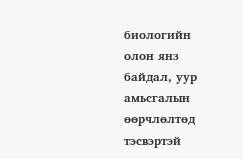биологийн олон янз байдал, уур амьсгалын өөрчлөлтөд тэсвэртэй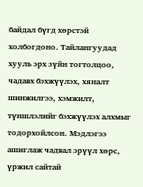байдал бүгд хөрстэй холбогдоно. Тайлангуудад хууль эрх зүйн тогтолцоо, чадавх бэхжүүлэх, хяналт шинжилгээ, хэмжилт, түншлэлийг бэхжүүлэх алхмыг тодорхойлсон. Мэдлэгээ ашиглаж чадвал эрүүл хөрс, үржил сайтай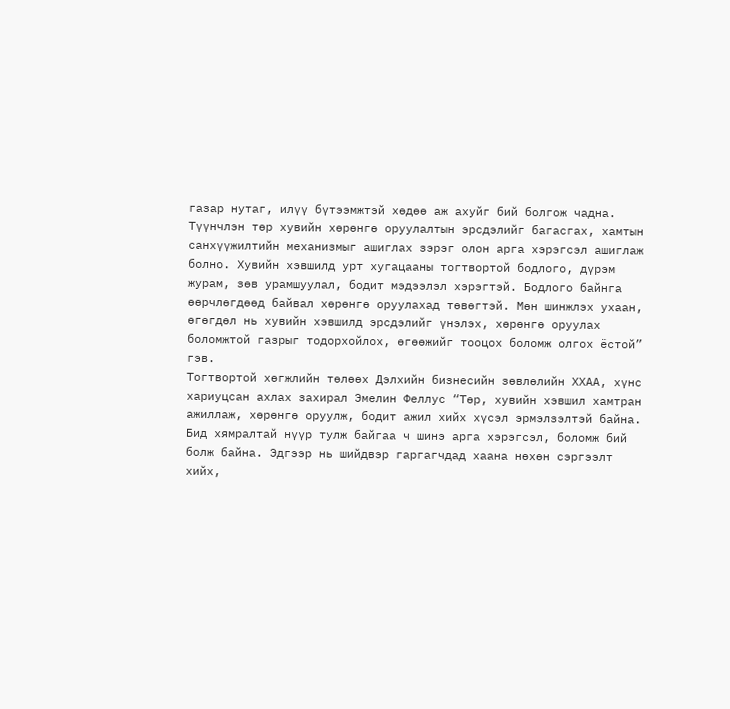газар нутаг, илүү бүтээмжтэй хөдөө аж ахуйг бий болгож чадна.
Түүнчлэн төр хувийн хөрөнгө оруулалтын эрсдэлийг багасгах, хамтын санхүүжилтийн механизмыг ашиглах зэрэг олон арга хэрэгсэл ашиглаж болно. Хувийн хэвшилд урт хугацааны тогтвортой бодлого, дүрэм журам, зөв урамшуулал, бодит мэдээлэл хэрэгтэй. Бодлого байнга өөрчлөгдөөд байвал хөрөнгө оруулахад төвөгтэй. Мөн шинжлэх ухаан, өгөгдөл нь хувийн хэвшилд эрсдэлийг үнэлэх, хөрөнгө оруулах боломжтой газрыг тодорхойлох, өгөөжийг тооцох боломж олгох ёстой” гэв.
Тогтвортой хөгжлийн төлөөх Дэлхийн бизнесийн зөвлөлийн ХХАА, хүнс хариуцсан ахлах захирал Эмелин Феллус “Төр, хувийн хэвшил хамтран ажиллаж, хөрөнгө оруулж, бодит ажил хийх хүсэл эрмэлзэлтэй байна. Бид хямралтай нүүр тулж байгаа ч шинэ арга хэрэгсэл, боломж бий болж байна. Эдгээр нь шийдвэр гаргагчдад хаана нөхөн сэргээлт хийх,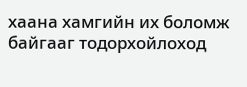хаана хамгийн их боломж байгааг тодорхойлоход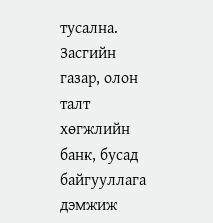тусална. Засгийн газар, олон талт хөгжлийн банк, бусад байгууллага дэмжиж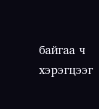байгаа ч хэрэгцээг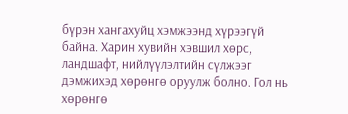бүрэн хангахуйц хэмжээнд хүрээгүй байна. Харин хувийн хэвшил хөрс, ландшафт, нийлүүлэлтийн сүлжээг дэмжихэд хөрөнгө оруулж болно. Гол нь хөрөнгө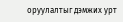оруулалтыг дэмжих урт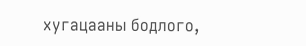хугацааны бодлого,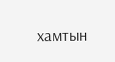хамтын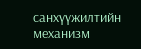санхүүжилтийн механизм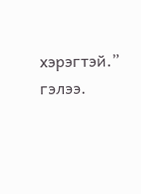хэрэгтэй.” гэлээ.